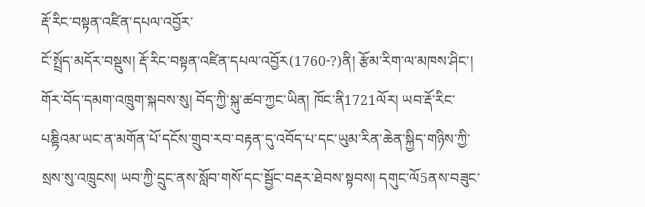རྡོ་རིང་བསྟན་འཛིན་དཔལ་འབྱོར་
ངོ་སྤྲོད་མདོར་བསྡུས། རྡོ་རིང་བསྟན་འཛིན་དཔལ་འབྱོར(1760-?)ནི། རྩོམ་རིག་ལ་མཁས་ཤིང་། གོར་བོད་དམག་འཁྲུག་སྐབས་སུ། བོད་ཀྱི་སྐུ་ཚབ་ཀྱང་ཡིན། ཁོང་ནི1721ལོར། ཡབ་རྡོ་རིང་པཎྟིའམ་ཡང་ན་མགོན་པོ་དངོས་གྲུབ་རབ་བརྟན་དུ་འབོད་པ་དང་ཡུམ་རིན་ཆེན་སྐྱིད་གཉིས་ཀྱི་སྲས་སུ་འཁྲུངས། ཡབ་ཀྱི་དྲུང་ནས་སློབ་གསོ་དང་སྦྱོང་བརྡར་ཐེབས་སྟབས། དགུང་ལོ5ནས་བཟུང་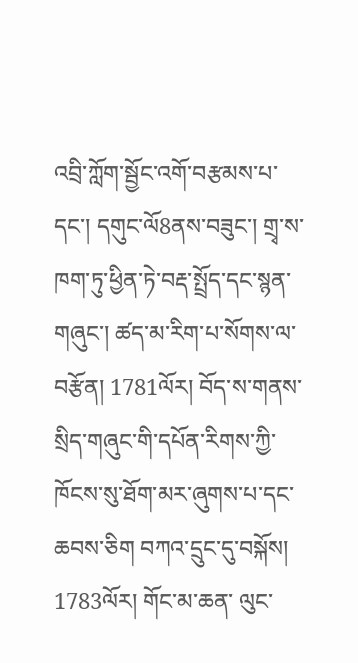འབྲི་ཀློག་སྦྱོང་འགོ་བརྩམས་པ་དང་། དགུང་ལོ8ནས་བཟུང་། གྲྭ་ས་ཁག་ཏུ་ཕྱིན་ཏེ་བརྡ་སྤྲོད་དང་སྙན་གཞུང་། ཚད་མ་རིག་པ་སོགས་ལ་བརྩོན། 1781ལོར། བོད་ས་གནས་སྲིད་གཞུང་གི་དཔོན་རིགས་ཀྱི་ཁོངས་སུ་ཐོག་མར་ཞུགས་པ་དང་ཆབས་ཅིག བཀའ་དྲུང་དུ་བསྐོས། 1783ལོར། གོང་མ་ཆན་ ལུང་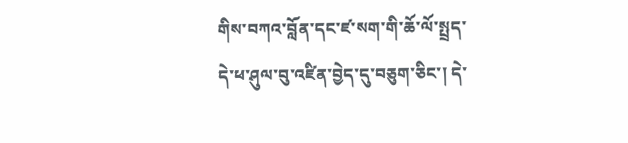གིས་བཀའ་བློན་དང་ཛ་སག་གི་ཆོ་ལོ་སྤྲད་དེ་ཕ་ཤུལ་བུ་འཛིན་བྱེད་དུ་བཅུག་ཅིང་། དེ་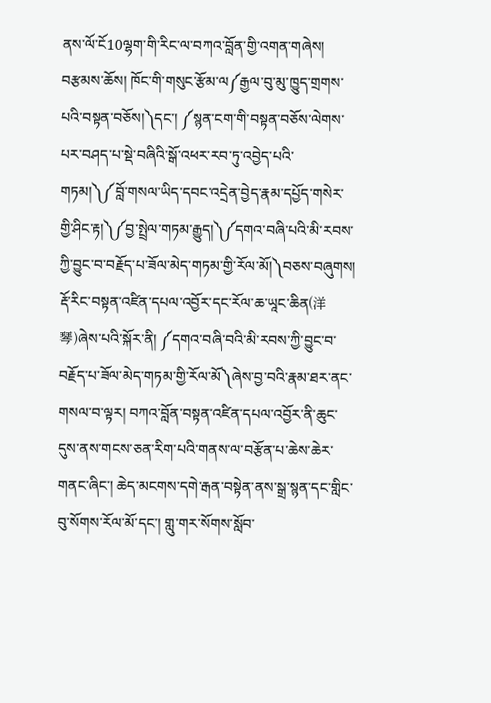ནས་ལོ་ངོ10ལྷག་གི་རིང་ལ་བཀའ་བློན་གྱི་འགན་གཞེས།
བརྩམས་ཆོས། ཁོང་གི་གསུང་རྩོམ་ལ༼རྒྱལ་བུ་མུ་ཁྱུད་གྲགས་པའི་བསྟན་བཅོས།༽དང་། ༼སྙན་ངག་གི་བསྟན་བཅོས་ལེགས་པར་བཤད་པ་སྡེ་བཞིའི་སྒོ་འཕར་རབ་ཏུ་འབྱེད་པའི་གཏམ།༽༼བློ་གསལ་ཡིད་དབང་འདྲེན་བྱེད་རྣམ་དཔྱོད་གསེར་གྱི་ཤིང་རྟ།༽༼བྱ་སྤྲེལ་གཏམ་རྒྱུད།༽༼དགའ་བཞི་པའི་མི་རབས་ཀྱི་བྱུང་བ་བརྗོད་པ་ཟོལ་མེད་གཏམ་གྱི་རོལ་མོ།༽བཅས་བཞུགས། རྡོ་རིང་བསྟན་འཛིན་དཔལ་འབྱོར་དང་རོལ་ཆ་ཡཱང་ཆིན(洋琴)ཞེས་པའི་སྐོར་ནི། ༼དགའ་བཞི་བའི་མི་རབས་ཀྱི་བྱུང་བ་བརྗོད་པ་ཟོལ་མེད་གཏམ་གྱི་རོལ་མོ༽ཞེས་བྱ་བའི་རྣམ་ཐར་ནང་གསལ་བ་ལྟར། བཀའ་བློན་བསྟན་འཛིན་དཔལ་འབྱོར་ནི་ཆུང་དུས་ནས་གངས་ཅན་རིག་པའི་གནས་ལ་བརྩོན་པ་ཆེས་ཆེར་གནང་ཞིང་། ཆེད་མངགས་དགེ་རྒན་བསྟེན་ནས་སྒྲ་སྙན་དང་གླིང་བུ་སོགས་རོལ་མོ་དང་། གླུ་གར་སོགས་སློབ་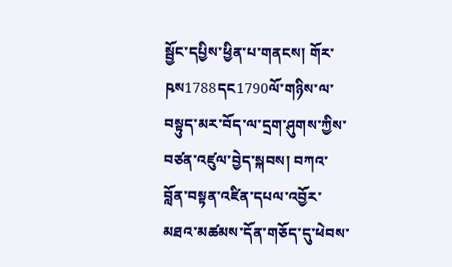སྦྱོང་དཔྱིས་ཕྱིན་པ་གནངས། གོར་ཥས1788དང1790ལོ་གཉིས་ལ་བསྟུད་མར་བོད་ལ་དྲག་ཤུགས་ཀྱིས་བཙན་འཛུལ་བྱེད་སྐབས། བཀའ་བློན་བསྟན་འཛིན་དཔལ་འབྱོར་མཐའ་མཚམས་དོན་གཅོད་དུ་ཕེབས་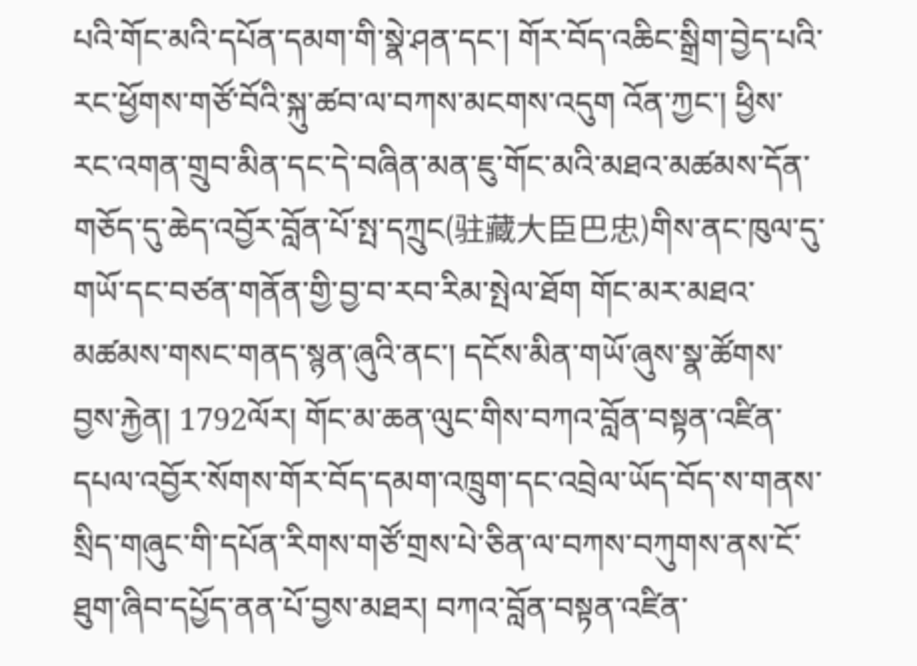པའི་གོང་མའི་དཔོན་དམག་གི་སྣེ་ཤན་དང་། གོར་བོད་འཆིང་སྒྲིག་བྱེད་པའི་རང་ཕྱོགས་གཙོ་བོའི་སྐུ་ཚབ་ལ་བཀས་མངགས་འདུག འོན་ཀྱང་། ཕྱིས་རང་འགན་གྲུབ་མིན་དང་དེ་བཞིན་མན་ཇུ་གོང་མའི་མཐའ་མཚམས་དོན་གཅོད་དུ་ཆེད་འབྱོར་བློན་པོ་སྤ་དཀྲུང(驻藏大臣巴忠)གིས་ནང་ཁུལ་དུ་གཡོ་དང་བཙན་གནོན་གྱི་བྱ་བ་རབ་རིམ་སྤེལ་ཐོག གོང་མར་མཐའ་མཚམས་གསང་གནད་སྙན་ཞུའི་ནང་། དངོས་མིན་གཡོ་ཞུས་སྣ་ཚོགས་བྱས་རྐྱེན། 1792ལོར། གོང་མ་ཆན་ལུང་གིས་བཀའ་བློན་བསྟན་འཛིན་དཔལ་འབྱོར་སོགས་གོར་བོད་དམག་འཁྲུག་དང་འབྲེལ་ཡོད་བོད་ས་གནས་སྲིད་གཞུང་གི་དཔོན་རིགས་གཙོ་གྲས་པེ་ཅིན་ལ་བཀས་བཀུགས་ནས་ངོ་ཐུག་ཞིབ་དཔྱོད་ནན་པོ་བྱས་མཐར། བཀའ་བློན་བསྟན་འཛིན་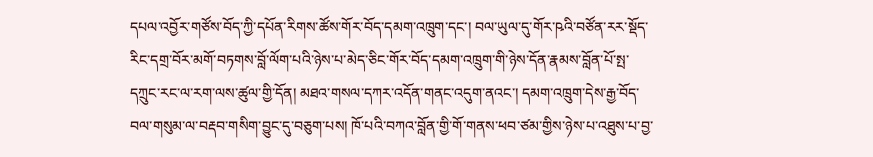དཔལ་འབྱོར་གཙོས་བོད་ཀྱི་དཔོན་རིགས་ཚོས་གོར་བོད་དམག་འཁྲུག་དང་། བལ་ཡུལ་དུ་གོར་ཥའི་བཙོན་རར་སྡོད་རིང་དགྲ་བོར་མགོ་བཏགས་བློ་ལོག་པའི་ཉེས་པ་མེད་ཅིང་གོར་བོད་དམག་འཁྲུག་གི་ཉེས་དོན་རྣམས་བློན་པོ་སྤ་དཀྲུང་རང་ལ་རག་ལས་ཚུལ་གྱི་དོན། མཐའ་གསལ་དཀར་འདོན་གནང་འདུག་ནའང་། དམག་འཁྲུག་དེས་རྒྱ་བོད་བལ་གསུམ་ལ་བརྡབ་གསིག་བྱུང་དུ་བཅུག་པས། ཁོ་པའི་བཀའ་བློན་གྱི་གོ་གནས་ཕབ་ཙམ་གྱིས་ཉེས་པ་འཐུས་པ་བྱ་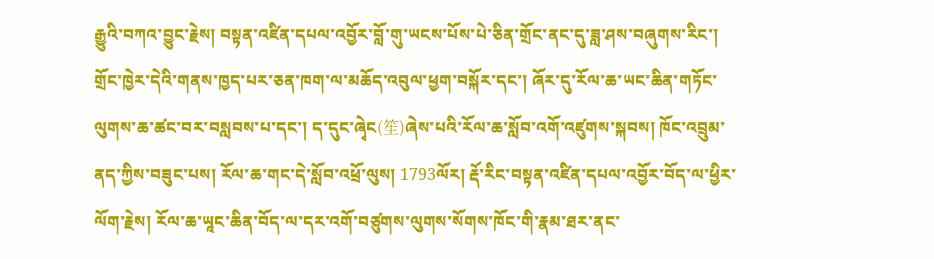རྒྱུའི་བཀའ་བྱུང་རྗེས། བསྟན་འཛིན་དཔལ་འབྱོར་བློ་གུ་ཡངས་པོས་པེ་ཅིན་གྲོང་ནང་དུ་ཟླ་ཤས་བཞུགས་རིང་། གྲོང་ཁྱེར་དེའི་གནས་ཁྱད་པར་ཅན་ཁག་ལ་མཆོད་འབུལ་ཕྱག་བསྐོར་དང་། ཞོར་དུ་རོལ་ཆ་ཡང་ཆིན་གཏོང་ལུགས་ཆ་ཚང་བར་བསླབས་པ་དང་། ད་དུང་ཞྭེང(笙)ཞེས་པའི་རོལ་ཆ་སློབ་འགོ་འཛུགས་སྐབས། ཁོང་འབྲུམ་ནད་ཀྱིས་བཟུང་པས། རོལ་ཆ་གང་དེ་སློབ་འཕྲོ་ལུས། 1793ལོར། རྡོ་རིང་བསྟན་འཛིན་དཔལ་འབྱོར་བོད་ལ་ཕྱིར་ལོག་རྗེས། རོལ་ཆ་ཡཱང་ཆིན་བོད་ལ་དར་འགོ་བཙུགས་ལུགས་སོགས་ཁོང་གི་རྣམ་ཐར་ནང་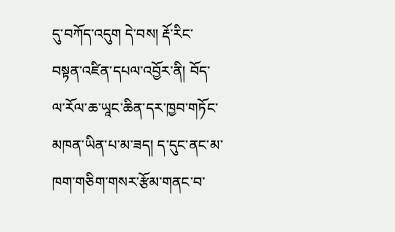དུ་བཀོད་འདུག དེ་བས། རྡོ་རིང་བསྟན་འཛིན་དཔལ་འབྱོར་ནི། བོད་ལ་རོལ་ཆ་ཡཱང་ཆིན་དར་ཁྱབ་གཏོང་མཁན་ཡིན་པ་མ་ཟད། ད་དུང་ནང་མ་ཁག་གཅིག་གསར་རྩོམ་གནང་བ་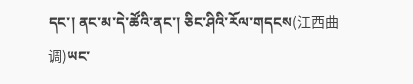དང་། ནང་མ་དེ་ཚོའི་ནང་། ཅིང་ཤིའི་རོལ་གདངས(江西曲调)ཡང་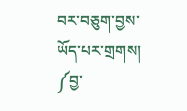བར་བཅུག་བྱས་ཡོད་པར་གྲགས།
༼བྱ་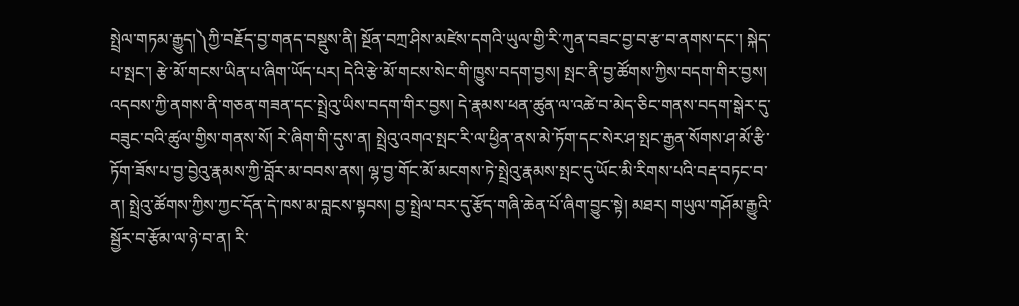སྤྲེལ་གཏམ་རྒྱུད།༽ཀྱི་བརྗོད་བྱ་གནད་བསྡུས་ནི། སྔོན་བཀྲ་ཤིས་མཛེས་དགའི་ཡུལ་གྱི་རི་ཀུན་བཟང་བྱ་བ་རྩ་བ་ནགས་དང་། སྐེད་པ་སྤང་། རྩེ་མོ་གངས་ཡིན་པ་ཞིག་ཡོད་པར། དེའི་རྩེ་མོ་གངས་སེང་གི་ཁྱུས་བདག་བྱས། སྤང་ནི་བྱ་ཚོགས་ཀྱིས་བདག་གིར་བྱས། འདབས་ཀྱི་ནགས་ནི་གཅན་གཟན་དང་སྤྲེའུ་ཡིས་བདག་གིར་བྱས། དེ་རྣམས་ཕན་ཚུན་ལ་འཚེ་བ་མེད་ཅིང་གནས་བདག་སྒེར་དུ་བཟུང་བའི་ཚུལ་གྱིས་གནས་སོ། རེ་ཞིག་གི་དུས་ན། སྤྲེའུ་འགའ་སྤང་རི་ལ་ཕྱིན་ནས་མེ་ཏོག་དང་སེར་ཤ་སྤང་རྒྱན་སོགས་ཤ་མོ་རྩི་ཏོག་ཟོས་པ་བྱ་བྱེའུ་རྣམས་ཀྱི་བློར་མ་བབས་ནས། ལྷ་བྱ་གོང་མོ་མངགས་ཏེ་སྤྲེའུ་རྣམས་སྤང་དུ་ཡོང་མི་རིགས་པའི་བརྡ་བཏང་བ་ན། སྤྲེའུ་ཚོགས་ཀྱིས་ཀྱང་དོན་དེ་ཁས་མ་བླངས་སྟབས། བྱ་སྤྲེལ་བར་དུ་རྩོད་གཞི་ཆེན་པོ་ཞིག་བྱུང་སྟེ། མཐར། གཡུལ་གཤོམ་རྒྱུའི་སྦྱོར་བ་རྩོམ་ལ་ཉེ་བ་ན། རི་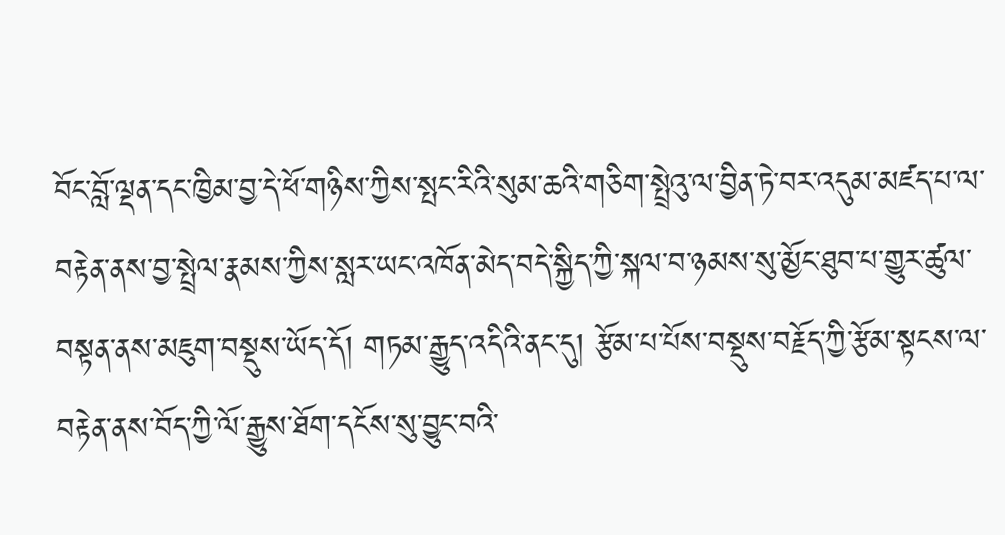བོང་བློ་ལྡན་དང་ཁྱིམ་བྱ་དེ་ཕོ་གཉིས་ཀྱིས་སྤང་རིའི་སུམ་ཆའི་གཅིག་སྤྲེའུ་ལ་བྱིན་ཏེ་བར་འདུམ་མཛད་པ་ལ་བརྟེན་ནས་བྱ་སྤྲེལ་རྣམས་ཀྱིས་སླར་ཡང་འཁོན་མེད་བདེ་སྐྱིད་ཀྱི་སྐལ་བ་ཉམས་སུ་མྱོང་ཐུབ་པ་གྱུར་ཚུལ་བསྟན་ནས་མཇུག་བསྡུས་ཡོད་དོ། གཏམ་རྒྱུད་འདིའི་ནང་དུ། རྩོམ་པ་པོས་བསྡུས་བརྗོད་ཀྱི་རྩོམ་སྟངས་ལ་བརྟེན་ནས་བོད་ཀྱི་ལོ་རྒྱུས་ཐོག་དངོས་སུ་བྱུང་བའི་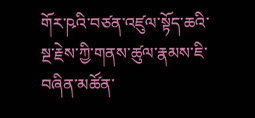གོར་ཥའི་བཙན་འཛུལ་སྟོད་ཆའི་སྔ་རྗེས་ཀྱི་གནས་ཚུལ་རྣམས་ཇི་བཞིན་མཚོན་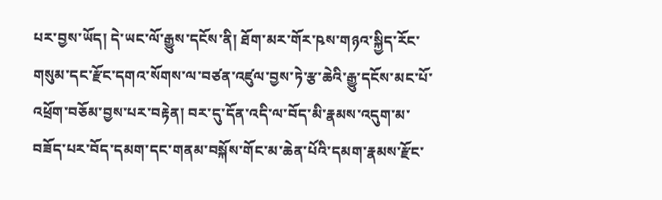པར་བྱས་ཡོད། དེ་ཡང་ལོ་རྒྱུས་དངོས་ནི། ཐོག་མར་གོར་ཥས་གཉའ་སྐྱིད་རོང་གསུམ་དང་རྫོང་དགའ་སོགས་ལ་བཙན་འཛུལ་བྱས་ཏེ་རྩ་ཆེའི་རྒྱུ་དངོས་མང་པོ་འཕྲོག་བཅོམ་བྱས་པར་བརྟེན། བར་དུ་དོན་འདི་ལ་བོད་མི་རྣམས་འདུག་མ་བཟོད་པར་བོད་དམག་དང་གནམ་བསྐོས་གོང་མ་ཆེན་པོའི་དམག་རྣམས་རྫོང་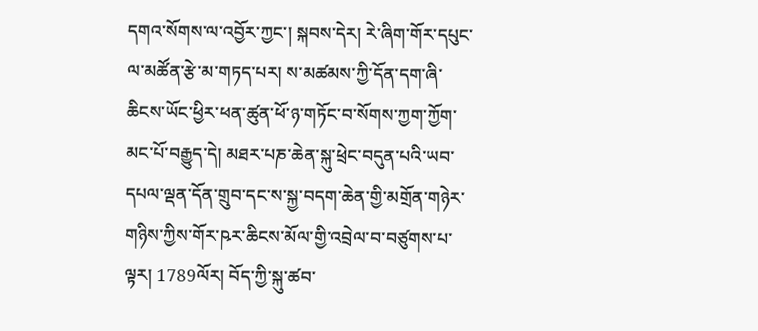དགའ་སོགས་ལ་འབྱོར་ཀྱང་། སྐབས་དེར། རེ་ཞིག་གོར་དཔུང་ལ་མཚོན་རྩེ་མ་གཏད་པར། ས་མཚམས་ཀྱི་དོན་དག་ཞི་ཆིངས་ཡོང་ཕྱིར་ཕན་ཚུན་ཕོ་ཉ་གཏོང་བ་སོགས་ཀྱག་ཀྱོག་མང་པོ་བརྒྱུད་དེ། མཐར་པཎ་ཆེན་སྐུ་ཕྲེང་བདུན་པའི་ཡབ་དཔལ་ལྡན་དོན་གྲུབ་དང་ས་སྐྱ་བདག་ཆེན་གྱི་མགྲོན་གཉེར་གཉིས་ཀྱིས་གོར་ཥར་ཆིངས་མོལ་གྱི་འབྲེལ་བ་བཙུགས་པ་ལྟར། 1789ལོར། བོད་ཀྱི་སྐུ་ཚབ་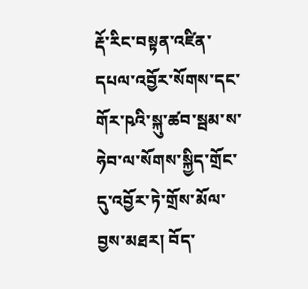རྡོ་རིང་བསྟན་འཛིན་དཔལ་འབྱོར་སོགས་དང་གོར་ཥའི་སྐུ་ཚབ་སྦམ་ས་ཧེབ་ལ་སོགས་སྐྱིད་གྲོང་དུ་འབྱོར་ཏེ་གྲོས་མོལ་བྱས་མཐར། བོད་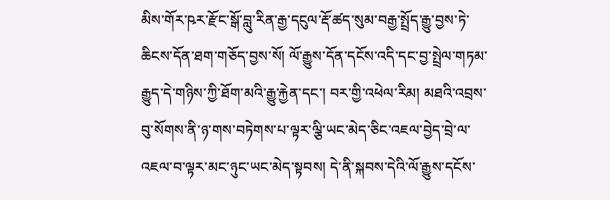མིས་གོར་ཥར་རྫོང་སྒོ་བླུ་རིན་རྒྱ་དངུལ་རྡོ་ཚད་སུམ་བརྒྱ་སྤྲོད་རྒྱུ་བྱས་ཏེ་ཆིངས་དོན་ཐག་གཅོད་བྱས་སོ། ལོ་རྒྱུས་དོན་དངོས་འདི་དང་བྱ་སྤྲེལ་གཏམ་རྒྱུད་དེ་གཉིས་ཀྱི་ཐོག་མའི་རྒྱུ་རྐྱེན་དང་། བར་གྱི་འཕེལ་རིམ། མཐའི་འབྲས་བུ་སོགས་ནི་ཉ་གས་བཏེགས་པ་ལྟར་ལྕི་ཡང་མེད་ཅིང་འཇལ་བྱེད་བྲེ་ལ་འཇལ་བ་ལྟར་མང་ཉུང་ཡང་མེད་སྟབས། དེ་ནི་སྐབས་དེའི་ལོ་རྒྱུས་དངོས་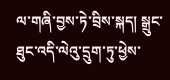ལ་གཞི་བྱས་ཏེ་བྲིས་སྐད། སྒྲུང་ཐུང་འདི་ལེའུ་དྲུག་ཏུ་ཕྱེས་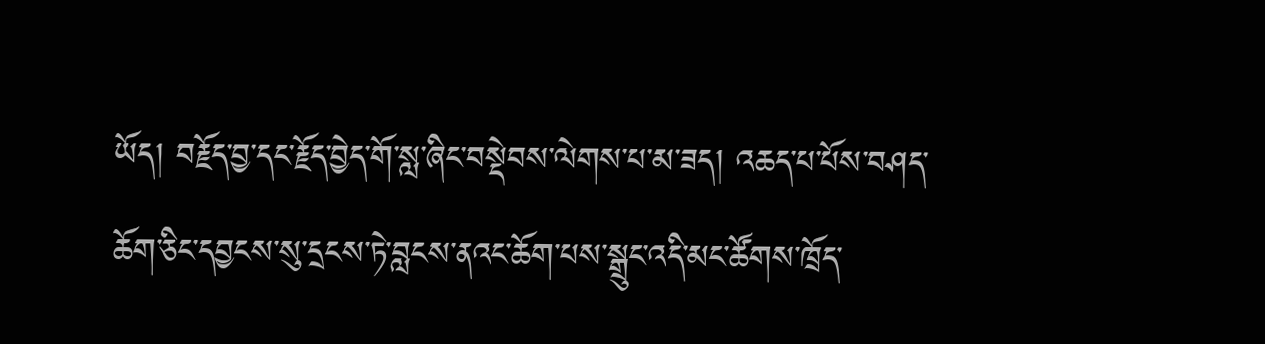ཡོད། བརྗོད་བྱ་དང་རྗོད་བྱེད་གོ་སླ་ཞིང་བསྡེབས་ལེགས་པ་མ་ཟད། འཆད་པ་པོས་བཤད་ཆོག་ཅིང་དབྱངས་སུ་དྲངས་ཏེ་བླངས་ནའང་ཆོག་པས་སྒྲུང་འདི་མང་ཚོགས་ཁྲོད་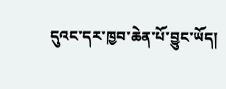དུའང་དར་ཁྱབ་ཆེན་པོ་བྱུང་ཡོད།